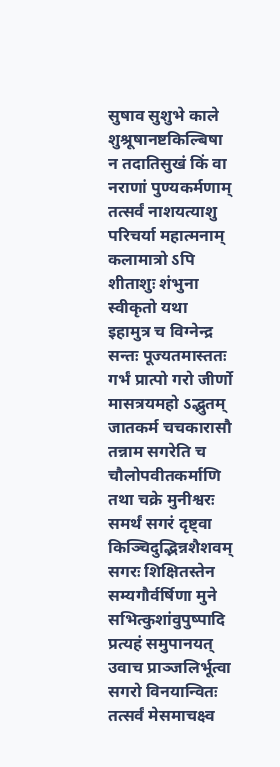सुषाव सुशुभे काले शुश्रूषानष्टकिल्बिषा
न तदातिसुखं किं वा नराणां पुण्यकर्मणाम्
तत्सर्वं नाशयत्याशु परिचर्या महात्मनाम्
कलामात्रो ऽपि शीताशुः शंभुना स्वीकृतो यथा
इहामुत्र च विग्नेन्द्र सन्तः पूज्यतमास्ततः
गर्भं प्रात्पो गरो जीर्णो मासत्रयमहो ऽद्भुतम्
जातकर्म चचकारासौ तन्नाम सगरेति च
चौलोपवीतकर्माणि तथा चक्रे मुनीश्वरः
समर्थं सगरं दृष्ट्वा किञ्चिदुद्भिन्नशैशवम्
सगरः शिक्षितस्तेन सम्यगौर्वर्षिणा मुने
सभित्कुशांवुपुष्पादि प्रत्यहं समुपानयत्
उवाच प्राञ्जलिर्भूत्वा सगरो विनयान्वितः
तत्सर्वं मेसमाचक्ष्व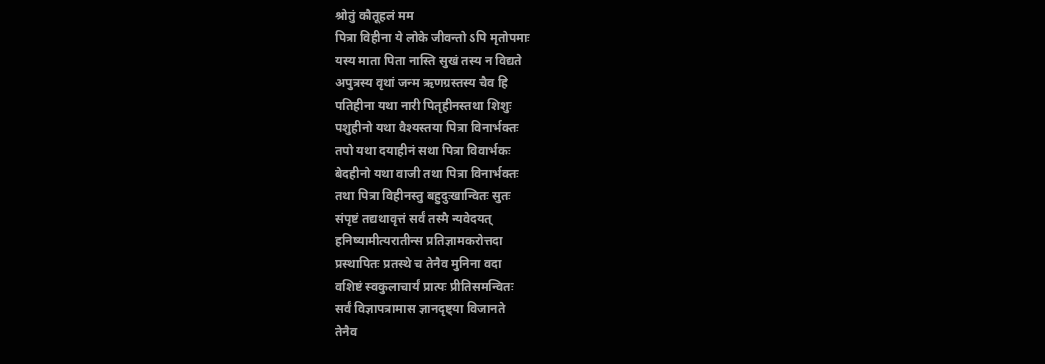श्रोतुं कौतूहलं मम
पित्रा विहीना ये लोके जीवन्तो ऽपि मृतोपमाः
यस्य माता पिता नास्ति सुखं तस्य न विद्यते
अपुत्रस्य वृथां जन्म ऋणग्रस्तस्य चैव हि
पतिहीना यथा नारी पितृहीनस्तथा शिशुः
पशुहीनो यथा वैश्यस्तया पित्रा विनार्भक्तः
तपो यथा दयाहीनं सथा पित्रा विवार्भकः
बेदहीनो यथा वाजी तथा पित्रा विनार्भक्तः
तथा पित्रा विहीनस्तु बहुदुःखान्वितः सुतः
संपृष्टं तद्यथावृत्तं सर्वं तस्मै न्यवेदयत्
हनिष्यामीत्यरातीन्स प्रतिज्ञामकरोत्तदा
प्रस्थापितः प्रतस्थे च तेनैव मुनिना वदा
वशिष्टं स्वकुलाचार्यं प्रात्पः प्रीतिसमन्वितः
सर्वं विज्ञापत्रामास ज्ञानदृष्ट्या विजानते
तेनैव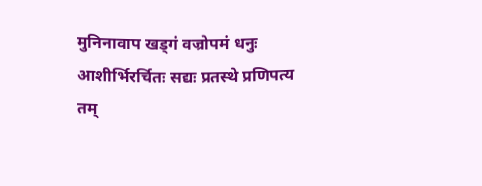मुनिनावाप खड्गं वज्रोपमं धनुः
आशीर्भिरर्चितः सद्यः प्रतस्थे प्रणिपत्य तम्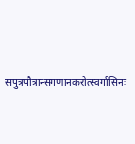सपुत्रपौत्रान्सगणानकरोत्स्वर्गासिनः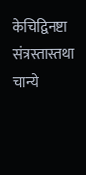केचिद्विनष्टा संत्रस्तास्तथा चान्ये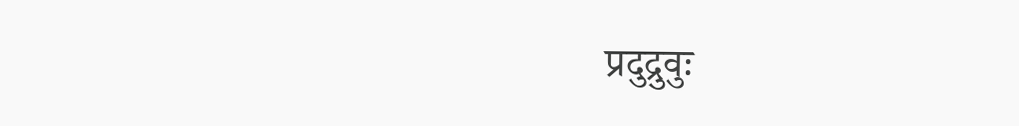प्रदुद्रुवुः